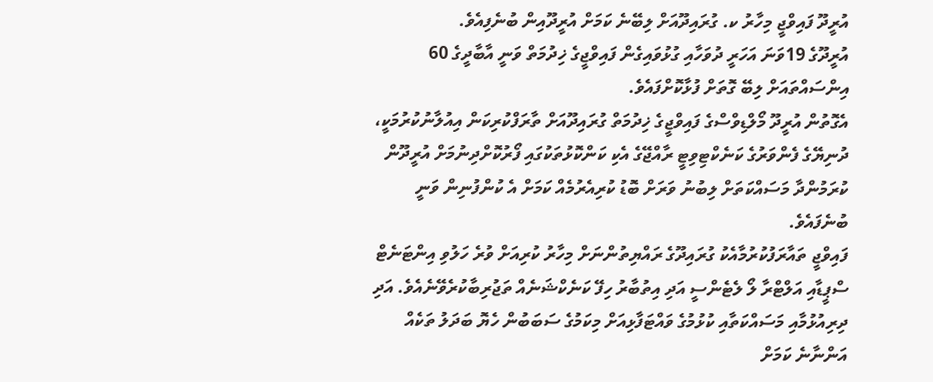އުރީދޫ ފައިވްޖީ މިހާރު ކ. ގުރައިދޫއަށް ލިބޭނެ ކަމަށް އުރީދޫއިން ބުނެފިއެވެ.
އުރީދޫގެ 19ވަނަ އަހަރީ ދުވަހާއި ގުޅުވައިގެން ފައިވްޖީގެ ޚިދުމަތް ވަނީ އާބާދީގެ 60 އިންސައްތައަށް ލިބޭ ގޮތަށް ފުޅާކޮށްފައެވެ.
އެގޮތުން އުރީދޫ މޯލްޑިވްސްގެ ފައިވްޖީގެ ޚިދުމަތް ގުރައިދޫއަށް ތާރަފްކުރިކަން އިއުލާނުކުރުމަކީ، ދުނިޔޭގެ ފެންވަރުގެ ކަނެކްޓިވިޓީ ރާއްޖޭގެ އެކި ކަންކޮޅުތަކުގައި ފޯރުކޮށްދިނުމަށް އުރީދޫން ކުރަމުންދާ މަސައްކަތަށް ލިބުނު ވަރަށް ބޮޑު ކުރިއެރުމެއް ކަމަށް އެ ކުންފުނިން ވަނީ ބުނެފައެވެ.
ފައިވްޖީ ތައާރަފުކުރުމާއެކު ގުރައިދޫގެ ރައްޔިތުންނަށް މިހާރު ކުރިއަށް ވުރެ ހަލުވި އިންޓަނެޓް ސްޕީޑާއި އަލްޓްރާ ލޯ ލެޓެންސީ އަދި އިތުބާރު ހިފޭ ކަނެކްޝަނެއް ތަޖުރިބާކުރެވޭނެއެވެ. އަދި ދިރިއުޅުމާއި މަސައްކަތާއި ކުޅުމުގެ ވައްޓަފާޅިއަށް މިކަމުގެ ސަބަބުން ހެޔޮ ބަދަލު ތަކެއް އަންނާނެ ކަމަށް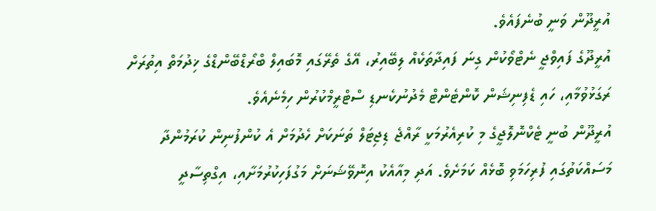އުރީދޫން ވަނީ ބުނެފައެވެ.
އުރީދޫގެ ފައިވްޖީ ނެޓްވޯކުން ގިނަ ފައިދާތަކެއް ލިބޭއިރު، އޭގެ ތެރޭގައި މޮބައިލް ބްރޯޑްބޭންޑްގެ ޚިދުމަތް އިތުރަށް ރަގަޅުވުމާއި، ހައި ޑެފިނިޝަން ކޮންޓެންޓް މެދުނުކެނޑި ސްޓްރީމްކުރުން ހިމެނެއެވެ.
އުރީދޫން ބުނީ ޓެކްނޮލޮޖީގެ މި ކުރިއެރުމަކީ ރާއްޖެ ޑިޖިޓަލް ތަނަކަށް ހެދުމަށް އެ ކުންފުނިން ކުރަމުންދާ މަސައްކަތުގައި ފުރިހަމަވި ބޮޅެއް ކަމަށެވެ. އަދި މިއާއެކު އިނޮވޭޝަނަށް މަގުފަހިކުރުމަށާއި، އިގްތިސާދީ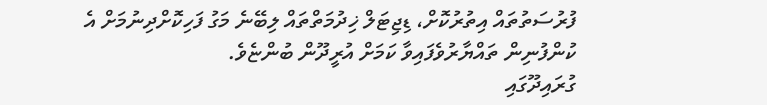ފުރުސަތުތައް އިތުރުކޮށް، ޑިޖިޓަލް ޚިދުމަތްތައް ލިބޭނެ މަގު ފަހިކޮށްދިނުމަށް އެ ކުންފުނިން ތައްޔާރުވެފައިވާ ކަމަށް އުރީދޫން ބުންޏެވެ.
ގުރައިދޫގައި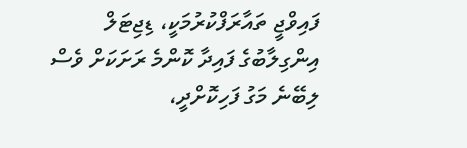ފައިވްޖީ ތައާރަފްކުރުމަކީ، ޑިޖިޓަލް އިންގިލާބުގެ ފައިދާ ކޮންމެ ރަށަކަށް ވެސް ލިބޭނެ މަގު ފަހިކޮށްދީ،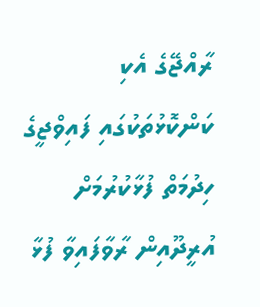ރާއްޖޭގެ އެކި ކަންކޮޅުތަކުގައި ފައިވްޖީގެ ހިދުމަތް ފުޅާކުރުމަށް އުރީދޫއިން ރާވާފައިވާ ފުޅާ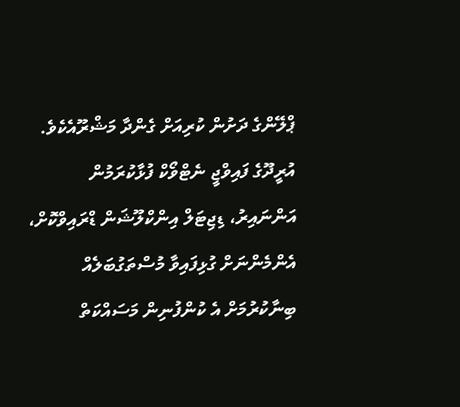ޕްލޭންގެ ދަށުން ކުރިއަށް ގެންދާ މަޝްރޫއެކެވެ.
އުރީދޫގެ ފައިވްޖީ ނެޓްވޯކް ފުޅާކުރަމުން އަންނައިރު، ޑިޖިޓަލް އިންކްލޫޝަން ޑްރައިވްކޮށް، އެންމެންނަށް ގުޅިފައިވާ މުސްތަގުބަލެއް ބިނާކުރުމަށް އެ ކުންފުނިން މަސައްކަތް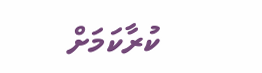ކުރާކަމަށް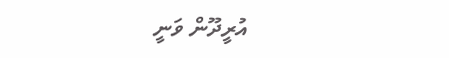އުރީދޫން ވަނީ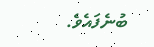ބުނެފައެވެ.